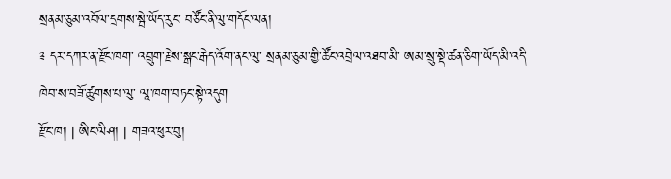སྲནམ་ཅུམ་འབོལ་དྲགས་སྦེ་ཡོད་རུང་ བཙོང་ནི་ལུ་གདོང་ལན།
༉ དར་དཀར་ན་རྫོང་ཁག་ འབྲུག་རྗེས་སྒང་རྒེད་འོག་ནང་ལུ་ སྲནམ་ཅུམ་གྱི་ཚོང་འབྲེལ་འཐབ་མི་ ཨམ་སྲུ་སྡེ་ཚན་ཅིག་ཡོད་མི་འདི་ ཁེབ་ས་བཟོ་ཚུགས་པ་ལུ་ ལཱ་ཁག་བཏང་སྟེ་འདུག
རྫོང་ཁ། | ཨིང་ལིཤ། | གཟའ་ཕུར་བུ།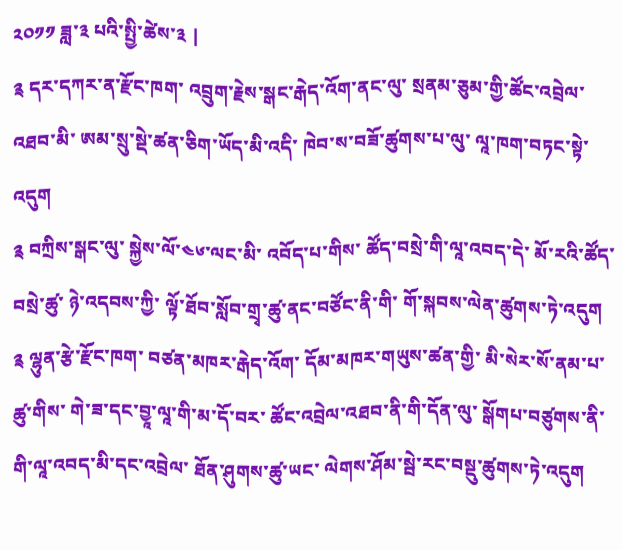༢༠༡༡ ཟླ་༣ པའི་སྤྱི་ཚེས་༣ |
༉ དར་དཀར་ན་རྫོང་ཁག་ འབྲུག་རྗེས་སྒང་རྒེད་འོག་ནང་ལུ་ སྲནམ་ཅུམ་གྱི་ཚོང་འབྲེལ་འཐབ་མི་ ཨམ་སྲུ་སྡེ་ཚན་ཅིག་ཡོད་མི་འདི་ ཁེབ་ས་བཟོ་ཚུགས་པ་ལུ་ ལཱ་ཁག་བཏང་སྟེ་འདུག
༉ བཀྲིས་སྒང་ལུ་ སྐྱེས་ལོ་༤༦་ལང་མི་ འབོད་པ་གིས་ ཚོད་བསྲེ་གི་ལཱ་འབད་དེ་ མོ་རའི་ཚོད་བསྲེ་ཚུ་ ཉེ་འདབས་ཀྱི་ ལྟོ་ཐོབ་སློབ་གྲྭ་ཚུ་ནང་བཙོང་ནི་གི་ གོ་སྐབས་ལེན་ཚུགས་ཏེ་འདུག
༉ ལྷུན་རྩེ་རྫོང་ཁག་ བཙན་མཁར་རྒེད་འོག་ དོམ་མཁར་གཡུས་ཚན་གྱི་ མི་སེར་སོ་ནམ་པ་ཚུ་གིས་ གེ་ཟ་དང་བྱཱ་ལཱ་གི་མ་དོ་བར་ ཚོང་འབྲེལ་འཐབ་ནི་གི་དོན་ལུ་ སྒོགཔ་བཙུགས་ནི་གི་ལཱ་འབད་མི་དང་འབྲེལ་ ཐོན་ཤུགས་ཚུ་ཡང་ ལེགས་ཤོམ་སྦེ་རང་བསྡུ་ཚུགས་ཏེ་འདུག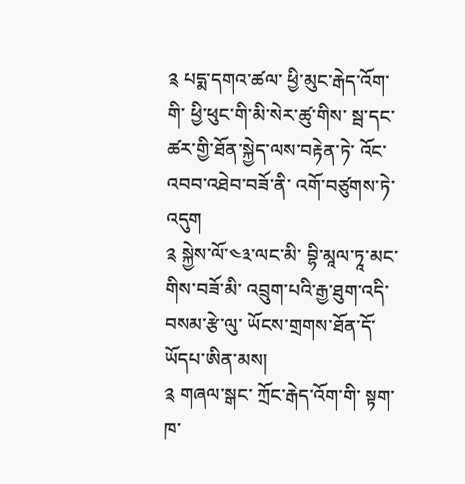༉ པདྨ་དགའ་ཚལ་ ཕྱི་མུང་རྒེད་འོག་གི་ ཕྱི་ཕུང་གི་མི་སེར་ཚུ་གིས་ སྦ་དང་ཚར་གྱི་ཐོན་སྐྱེད་ལས་བརྟེན་ཏེ་ འོང་འབབ་འཐེབ་བཟོ་ནི་ འགོ་བཙུགས་ཏེ་འདུག
༉ སྐྱེས་ལོ་༤༣་ལང་མི་ བྷི་མཱལ་ཏཱ་མང་གིས་བཟོ་མི་ འབྲུག་པའི་རྒྱ་ཐུག་འདི་ བསམ་རྩེ་ལུ་ ཡོངས་གྲགས་ཐོན་དོ་ཡོདཔ་ཨིན་མས།
༉ གཞལ་སྒང་ ཀྲོང་རྒེད་འོག་གི་ སྟག་ཁ་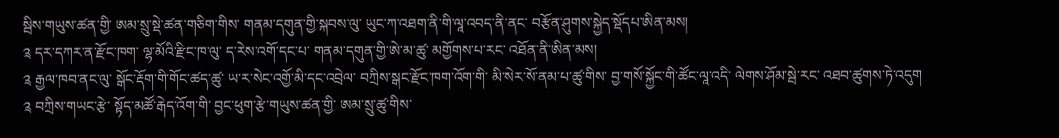སྦིས་གཡུས་ཚན་གྱི་ ཨམ་སྲུ་སྡེ་ཚན་གཅིག་གིས་ གནམ་དགུན་གྱི་སྐབས་ལུ་ ཡུང་ཀ་འཐག་ནི་གི་ལཱ་འབད་ནི་ནང་ བརྩོན་ཤུགས་སྐྱེད་སྡོདཔ་ཨིན་མས།
༉ དར་དཀར་ན་རྫོང་ཁག་ ལྷ་མོའི་རྫིང་ཁ་ལུ་ ད་རེས་འགོ་དང་པ་ གནམ་དགུན་གྱི་ཨེ་མ་ཚུ་ མགྱོགས་པ་རང་ འཐོན་ནི་ཨིན་མས།
༉ རྒྱལ་ཁབ་ནང་ལུ་ སྒོང་རྡོག་གི་གོང་ཚད་ཚུ་ ཡ་ར་སེང་འགྱོ་མི་དང་འབྲེལ་ བཀྲིས་སྒང་རྫོང་ཁག་འོག་གི་ མི་སེར་སོ་ནམ་པ་ཚུ་གིས་ བྱ་གསོ་སྐྱོང་གི་ཚོང་ལཱ་འདི་ ལེགས་ཤོམ་སྦེ་རང་ འཐབ་ཚུགས་ཏེ་འདུག
༉ བཀྲིས་གཡང་རྩེ་ སྟོད་མཚོ་རྒེད་འོག་གི་ བྱང་ཕུག་རྩེ་གཡུས་ཚན་གྱི་ ཨམ་སྲུ་ཚུ་གིས་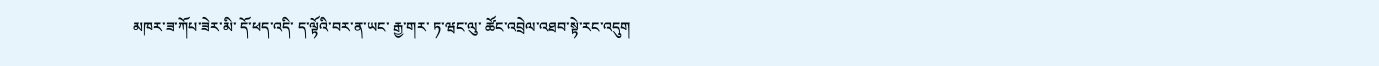མཁར་ཟ་ཀོཔ་ཟེར་མི་ དོ་ཕད་འདི་ ད་ལྟོའི་བར་ན་ཡང་ རྒྱ་གར་ ཏ་ཝང་ལུ་ ཚོང་འབྲེལ་འཐབ་སྟེ་རང་འདུག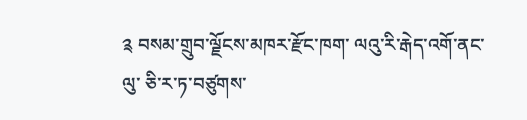༉ བསམ་གྲུབ་ལྗོངས་མཁར་རྫོང་ཁག་ ལའུ་རི་རྒེད་འགོ་ནང་ལུ་ ཅི་ར་ཏ་བཙུགས་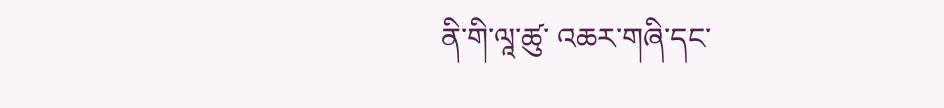ནི་གི་ལཱ་ཚུ་ འཆར་གཞི་དང་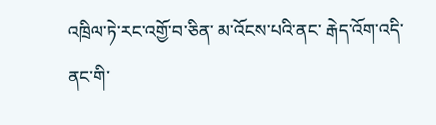འཁྲིལ་ཏེ་རང་འགྱོ་བ་ཅིན་ མ་འོངས་པའི་ནང་ རྒེད་འོག་འདི་ནང་གི་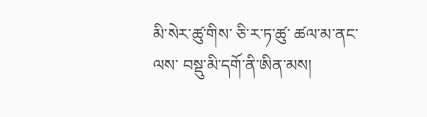མི་སེར་ཚུ་གིས་ ཅི་ར་ཏ་ཚུ་ ཚལ་མ་ནང་ལས་ བསྡུ་མི་དགོ་ནི་ཨིན་མས།